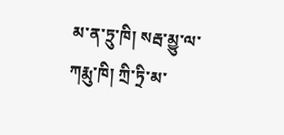མ་ན་ཏྲུ་ཁི། སརྦ་མྱུ་ལ་ཀརྨུ་ཁི། ཀྲི་ཏྲི་མ་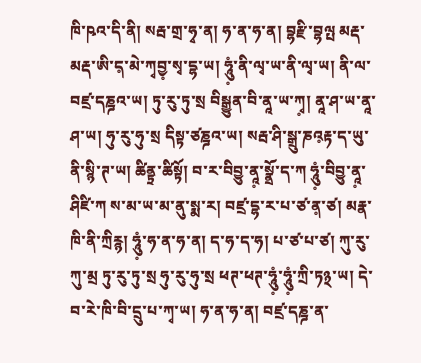ཁི་ཥའ་དི་ནི། སརྦ་གྲ་ཧྭ་ན། ཧ་ན་ཧ་ན། བྷརྫི་བྷལྤ མརྡ་མརྡ་ཨི་ད༷་མེ་ཀྭབྱ༷་སྭ་དྷ་ཡ། ཧཱུཾ༷་ནི་ལྭ་ཡ་ནི་ལྭ་ཡ། ནི་ལ་བཛྲ་དཎྜའ་ཡ། ཏུ་རུ་ཏུ་སྲ བིསྒྱུན་བི་ནཱ་ཡ་ཀྭ༷། ནཱ་ཤ་ཡ་ནཱ་ཤ་ཡ། ཧུ་རུ་ཧུ་སྲ དིསྟ་ཙཎྜའ་ཡ། སརྦ་ཤི་སྒྲུ་ཎའ༷རྟ་ད་ཡུ་ནི་སྙི་ཊ་ཡ། ཚིནྟྲ་ཚིསྟོ། བ་ར་བིབྱུ་ནཱ༷་སྣྲོ་ད་ཀ ཧཱུཾ༷་བིབྱུ་ནཱ༷་ཤིཛི་ཀ ས་མ་ཡ་མ་ནུ་སྨ་ར། བཛྲ་དྷ་ར་པ་ཙ་ན༷་ཙ། མརྣ་ཁི་ནི་ཀྲིརྙ། ཧཱུཾ༷་ཧ་ན་ཧ་ན། ད་ཧ་ད་ཧ། པ་ཙ་པ་ཙ། ཀུ་རུ་ཀུ་མྲ ཏུ་རུ་ཏུ་སྲ ཧུ་རུ་ཧུ་སྲ ཕཊ་ཕཊ་ཧཱུཾ༷་ཧཱུཾ༷་ཀྲི་ཏ྅་ཡ། དེ་བ་རེ་ཁི་བི་དྲུ་པ་ཀྭ་ཡ། ཧ་ན་ཧ་ན། བཛྲ་དཎྜ་ན་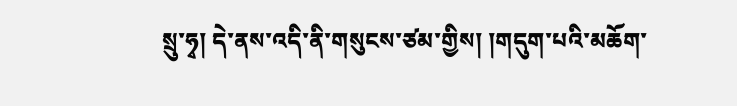སྲུ་ཧྭ། དེ་ནས་འདི་ནི་གསུངས་ཙམ་གྱིས། །གདུག་པའི་མཆོག་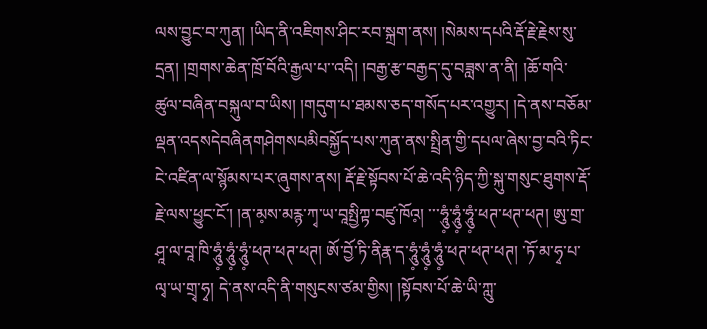ལས་བྱུང་བ་ཀུན། །ཡིད་ནི་འཇིགས་ཤིང་རབ་སྐྲག་ནས། །སེམས་དཔའི་རྡོ་རྗེ་རྗེས་སུ་དྲན། །གྲགས་ཆེན་ཁྲོ་བོའི་རྒྱལ་པ་་འདི། །བརྒྱ་རྩ་བརྒྱད་དུ་བཟླས་ན་ནི། །ཆོ་གའི་ཚུལ་བཞིན་བསྐུལ་བ་ཡིས། །གདུག་པ་ཐམས་ཅད་གསོད་པར་འགྱུར། །དེ་ནས་བཅོམ་ལྡན་འདསདེབཞིནགཤེགསཔམིབསྐྱོད་པས་ཀུན་ནས་སྤྲིན་གྱི་དཔལ་ཞེས་བྱ་བའི་ཏིང་ངེ་འཛིན་ལ་སྙོམས་པར་ཞུགས་ནས། རྡོ་རྗེ་སྟོབས་པོ་ཆེ་འདི་ཉིད་ཀྱི་སྐུ་གསུང་ཐུགས་རྡོ་རྗེ་ལས་ཕྱུང་ངོ་། །ན་མ༷ས་མརྙ་ཀྭ་ཡ་བཱསྤྱིཀྟ་བཛུ་ཁོའ༷། ་་་ཧཱུཾ༷་ཧཱུཾ༷་ཧཱུཾ༷་ཕཊ་ཕཊ་ཕཊ། ཨུ་གྲ་ཤཱ་ལ་བཱ་ཁི་ཧཱུཾ༷་ཧཱུཾ༷་ཧཱུཾ༷་ཕཊ་ཕཊ་ཕཊ། ཨོ་བྱོ་ཏི་ནིརྣ་ད་ཧཱུཾ༷་ཧཱུཾ༷་ཧཱུཾ༷་ཕཊ་ཕཊ་ཕཊ། ་ཏོ་མ་ཧྭ་པ་ལྭ་ཡ་གྲྭ་ཧྭ། དེ་ནས་འདི་ནི་གསུངས་ཙམ་གྱིས། །སྟོབས་པོ་ཆེ་ཡི་ཀླུ་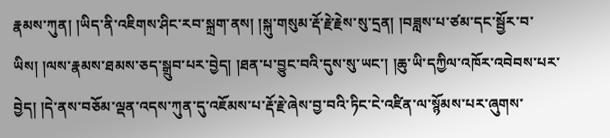རྣམས་ཀུན། །ཡིད་ནི་འཇིགས་ཤིང་རབ་སྐྲག་ནས། །སྐུ་གསུམ་རྡོ་རྗེ་རྗེས་སུ་དྲན། །བཟླས་པ་ཙམ་དང་སྦྱོར་བ་ཡིས། །ལས་རྣམས་ཐམས་ཅད་སྒྲུབ་པར་བྱེད། །ཐན་པ་བྱུང་བའི་དུས་སུ་ཡང་། །ཆུ་ཡི་དཀྱིལ་འཁོར་འབེབས་པར་བྱེད། །དེ་ནས་བཅོམ་ལྡན་འདས་ཀུན་དུ་འཇོམས་པ་རྡོ་རྗེ་ཞེས་བྱ་བའི་ཏིང་ངེ་འཛིན་ལ་སྙོམས་པར་ཞུགས་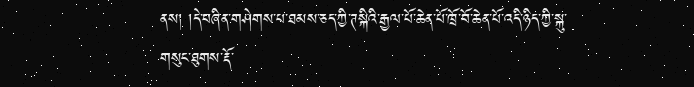ནས། །དེ་བཞིན་གཤེགས་པ་ཐམས་ཅད་ཀྱི་ཊསྐིའི་རྒྱལ་པོ་ཆེན་པོ་ཁྲོ་བོ་ཆེན་པོ་འདི་ཉིད་ཀྱི་སྐུ་གསུང་ཐུགས་རྡོ་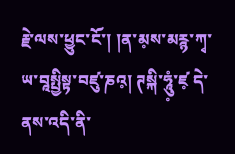རྗེ་ལས་ཕྱུང་ངོ་། །ན་མ༷ས་མརྙ་ཀྭ་ཡ་བཱསྤྱིསྟ་བཛུ་ཎའ༷། ཊསྐི་ཧཱུཾ༷་ཛ༷ དེ་ནས་འདི་ནི་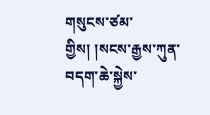གསུངས་ཙམ་གྱིས། །སངས་རྒྱས་ཀུན་བདག་ཆེ་སྐྱེས་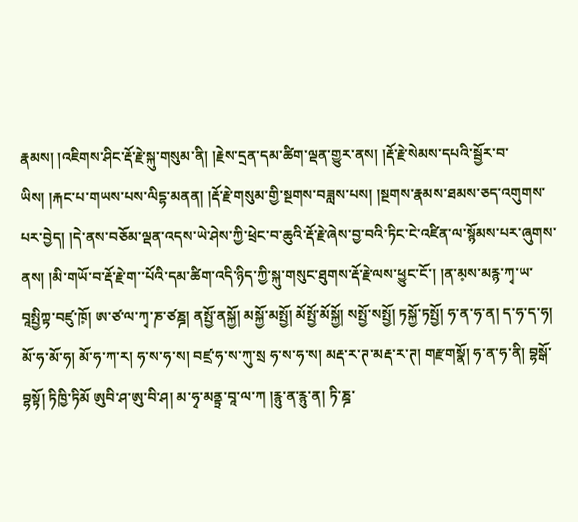རྣམས། །འཇིགས་ཤིང་རྡོ་རྗེ་སྐུ་གསུམ་ནི། །རྗེས་དྲན་དམ་ཚིག་ལྡན་གྱུར་ནས། །རྡོ་རྗེ་སེམས་དཔའི་སྦྱོར་བ་ཡིས། །རྐང་པ་གཡས་པས་ལིདྷ་མནན། །རྡོ་རྗེ་གསུམ་གྱི་སྔགས་བཟླས་པས། །སྔགས་རྣམས་ཐམས་ཅད་འགུགས་པར་བྱེད། །དེ་ནས་བཅོམ་ལྡན་འདས་ཡེ་ཤེས་ཀྱི་ཕྲེང་བ་ཆུའི་རྡོ་རྗེ་ཞེས་བྱ་བའི་ཏིང་ངེ་འཛིན་ལ་སྙོམས་པར་ཞུགས་ནས། །མི་གཡོ་བ་རྡོ་རྗེ་ག་་པོའི་དམ་ཚིག་འདི་ཉིད་ཀྱི་སྐུ་གསུང་ཐུགས་རྡོ་རྗེ་ལས་ཕྱུང་ངོ་། །ན་མ༷ས་མརྙ་ཀྭ་ཡ་བཱསྤྱིཀྟ་བཛུ་ཁོ༷། ཨ་ཙ་ལ་ཀྭ་ཎ་ཙཎྜ། ནསྤྱོ་ནསྐྱོ། མསྐྱོ་མསྤྱོ། མོསྤྱོ་མོསྐྱོ། སསྤྱོ་སསྤྱོ། ཏསྐྱོ་ཏསྤྱོ། ཧ་ན་ཧ་ན། ད་ཧ་ད་ཧ། མོ་ཧ་མོ་ཧ། མོ་ཧ་ཀ་ར། ཧ་ས་ཧ་ས། བཛྲ་ཧ་ས་ཀུ་སྲ ཧ་ས་ཧ་ས། མརྡ་ར་ཊ་མརྡ་ར་ཊ། གརྫགསྣོ། ཧ་ན་ཧ་ནི། བྷསྒོ་བྷསྟོ། ཏིཁྱི་ཏིམོ ཨུབི་ཤ་ཨུ་བི་ཤ། མ་ཧྭ་མནྟྲ་བཱ་ལ་ཀ །རྙུ་ན་རྙུ་ན། ཏི་ཎྜ་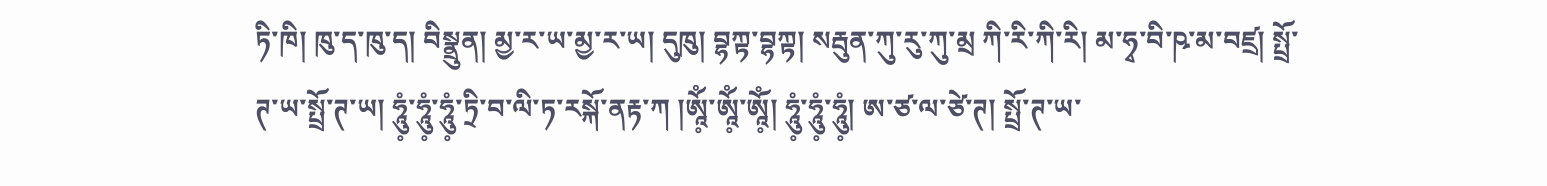ཏི་ཁི། ཁུ་ད་ཁུ་ད། བིསྣྲུན། མྱ་ར་ཡ་མྱ་ར་ཡ། དུཁུ། བྷཀྟ་བྷཀྟ། སརྦུན་ཀུ་རུ་ཀུ་མྲ ཀི་རི་ཀི་རི། མ་ཧྭ་བི་ཥ་མ་བཛྲ། སྤྲོ་ཊ་ཡ་སྤྲོ་ཊ་ཡ། ཧཱུཾ༷་ཧཱུཾ༷་ཧཱུཾ༷་ཏྲི་བ་ལི་ཏ་རསྐོ་ནརྟ་ཀ །ཨཱོཾ༷་ཨཱོཾ༷་ཨཱོཾ༷། ཧཱུཾ༷་ཧཱུཾ༷་ཧཱུཾ༷། ཨ་ཙ་ལ་ཙེ་ཊ། སྤྲོ་ཊ་ཡ་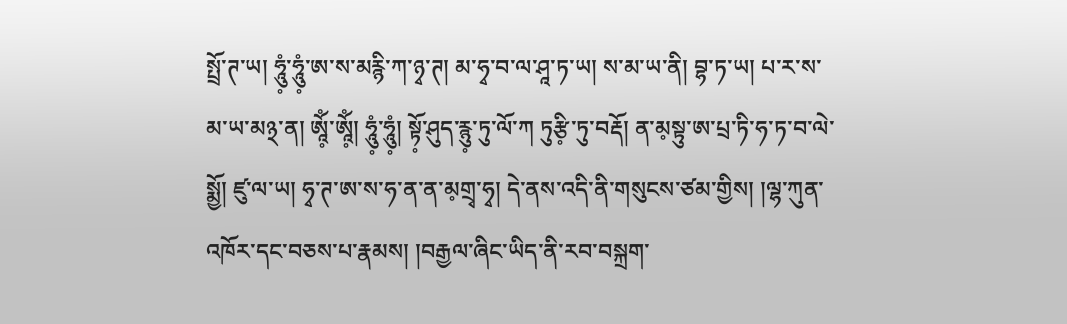སྤྲོ་ཊ་ཡ། ཧཱུཾ༷་ཧཱུཾ༷་ཨ་ས་མརྙི་ཀ་ཉྭ་ཊ། མ་ཧྭ་བ་ལ་ཤཱ་ཏ་ཡ། ས་མ་ཡ་ནི། བྷ་ཏ་ཡ། པ་ར་ས་མ་ཡ་མ྅་ན། ཨཱོཾ༷་ཨཱོཾ༷། ཧཱུཾ༷་ཧཱུཾ༷། སྟོ༷་ཤུད་རྙུ༷་ཏུ་ལོ་ཀ ཏུརྩི༷་ཏུ་བརྡོ། ན་མ༷སྟུ་ཨ་པྲ་ཏི་ཧ་ཏ་བ་ལེ་སྨྱོ། ཛུ་ལ་ཡ། ཧྭ་ཊ་ཨ་ས་ཧ་ན་ན་མ༷གྲྭ་ཧྭ། དེ་ནས་འདི་ནི་གསུངས་ཙམ་གྱིས། །ལྷ་ཀུན་འཁོར་དང་བཅས་པ་རྣམས། །བརྒྱལ་ཞིང་ཡིད་ནི་རབ་བསྐྲག་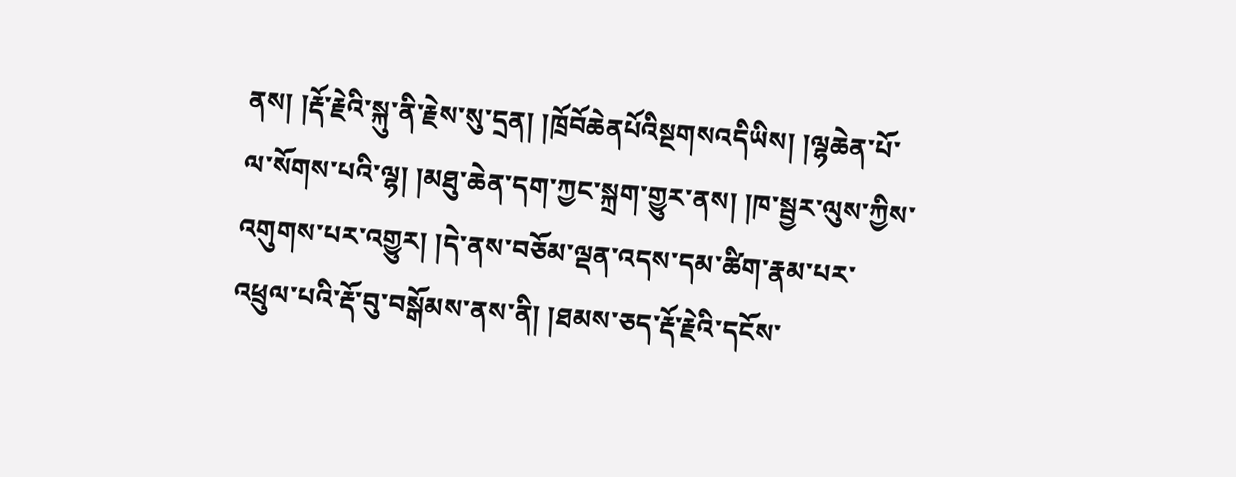ནས། །རྡོ་རྗེའི་སྐུ་ནི་རྗེས་སུ་དྲན། །ཁྲོབོཆེནཔོའིསྔགསའདིཡིས། །ལྷཆེན་པོ་ལ་སོགས་པའི་ལྷ། །མཐུ་ཆེན་དག་ཀྱང་སྐྲག་གྱུར་ནས། །ཁ་སྦྱར་ལུས་ཀྱིས་འགུགས་པར་འགྱུར། །དེ་ནས་བཅོམ་ལྡན་འདས་དམ་ཚིག་རྣམ་པར་འཕྲུལ་པའི་རྡོ་བུ་བསྒོམས་ནས་ནི། །ཐམས་ཅད་རྡོ་རྗེའི་དངོས་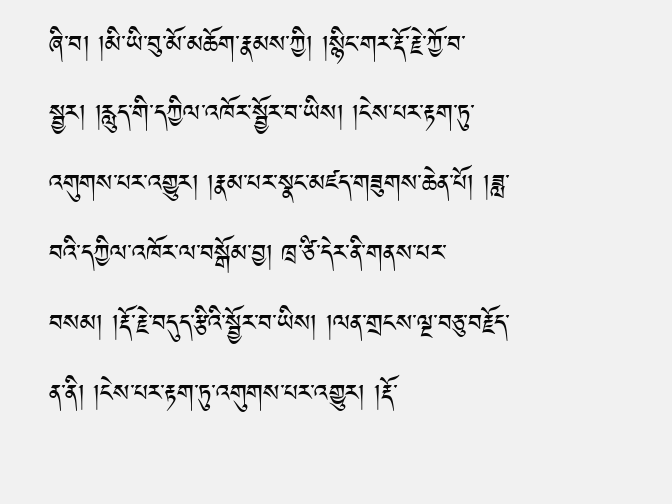ཞི་བ། །མི་ཡི་བུ་མོ་མཆོག་རྣམས་ཀྱི། །སྙིང་གར་རྡོ་རྗེ་ཀྱོ་བ་སྦྱར། །རླུད་གི་དཀྱིལ་འཁོར་སྦྱོར་བ་ཡིས། །ངེས་པར་རྟག་ཏུ་འགུགས་པར་འགྱུར། །རྣམ་པར་སྣང་མཛད་གཟུགས་ཆེན་པོ། །ཟླ་བའི་དཀྱིལ་འཁོར་ལ་བསྒོམ་བྱ། ཁྲ་ཙི་དེར་ནི་གནས་པར་བསམ། །རྡོ་རྗེ་བདུད་རྩིའི་སྦྱོར་བ་ཡིས། །ལན་གྲངས་ལྔ་བཅུ་བརྗོད་ན་ནི། །ངེས་པར་རྟག་ཏུ་འགུགས་པར་འགྱུར། །རྡོ་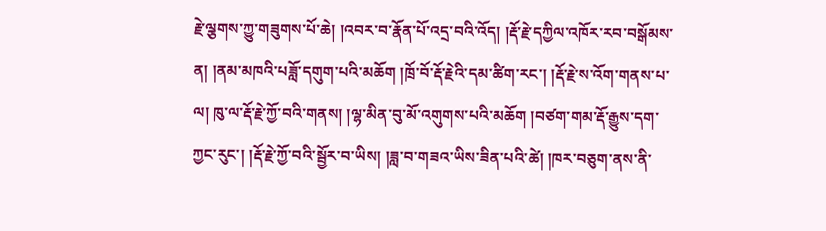རྗེ་ལྕགས་ཀྱུ་གཟུགས་པོ་ཆེ། །འབར་བ་རྣོན་པོ་འདྲ་བའི་འོད། །རྡོ་རྗེ་དཀྱིལ་འཁོར་རབ་བསྒོམས་ན། །ནམ་མཁའི་པཟློ་དགུག་པའི་མཆོག །ཁྲོ་བོ་རྡོ་རྗེའི་དམ་ཚིག་རང་། །རྡོ་རྗེ་ས་འོག་གནས་པ་ལ། ཁུ་ལ་རྡོ་རྗེ་ཀྱོ་བའི་གནས། །ལྷ་མིན་བུ་མོ་འགུགས་པའི་མཆོག །བཙག་གམ་རྡོ་རྒྱུས་དག་ཀྱང་རུང་། །རྡོ་རྗེ་ཀྱོ་བའི་སྦྱོར་བ་ཡིས། །ཟླ་བ་གཟའ་ཡིས་ཟིན་པའི་ཚེ། །ཁར་བཅུག་ནས་ནི་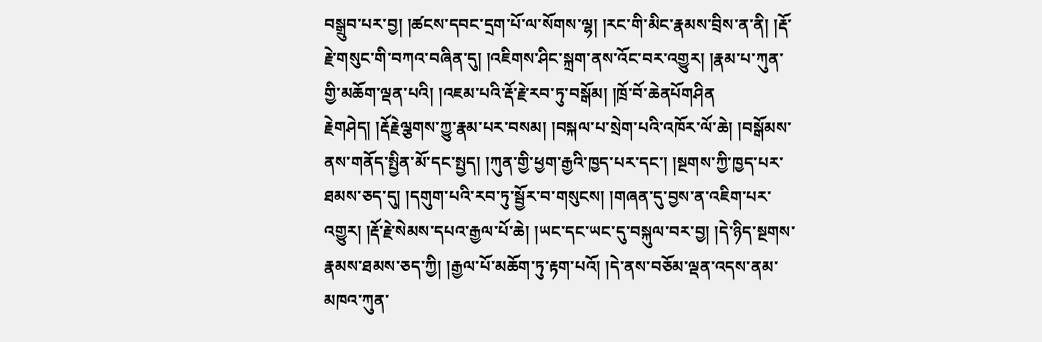བསྒྲུབ་པར་བྱ། །ཚངས་དབང་དྲག་པོ་ལ་སོགས་ལྷ། །རང་གི་མིང་རྣམས་བྲིས་ན་ནི། །རྡོ་རྗེ་གསུང་གི་བཀའ་བཞིན་དུ། །འཇིགས་ཤིང་སྐྲག་ནས་འོང་བར་འགྱུར། །རྣམ་པ་ཀུན་གྱི་མཆོག་ལྡན་པའི། །འཇམ་པའི་རྡོ་རྗེ་རབ་ཏུ་བསྒོམ། །ཁྲོ་བོ་ཆེནཔོགཤིན རྗེགཤེད། །རྡོརྗེལྕགས་ཀྱུ་རྣམ་པར་བསམ། །བསྐལ་པ་སྲེག་པའི་འཁོར་ལོ་ཆེ། །བསྒོམས་ནས་གནོད་སྤྱིན་མོ་དང་སྤྱད། །ཀུན་གྱི་ཕྱག་རྒྱའི་ཁྱད་པར་དང་། །སྔགས་ཀྱི་ཁྱད་པར་ཐམས་ཅད་དུ། །དགུག་པའི་རབ་ཏུ་སྦྱོར་བ་གསུངས། །གཞན་དུ་བྱས་ན་འཇིག་པར་འགྱུར། །རྡོ་རྗེ་སེམས་དཔའ་རྒྱལ་པོ་ཆེ། །ཡང་དང་ཡང་དུ་བསྐུལ་བར་བྱ། །དེ་ཉིད་སྔགས་རྣམས་ཐམས་ཅད་ཀྱི། །རྒྱལ་པོ་མཆོག་ཏུ་རྟག་པའོ། །དེ་ནས་བཅོམ་ལྡན་འདས་ནམ་མཁའ་ཀུན་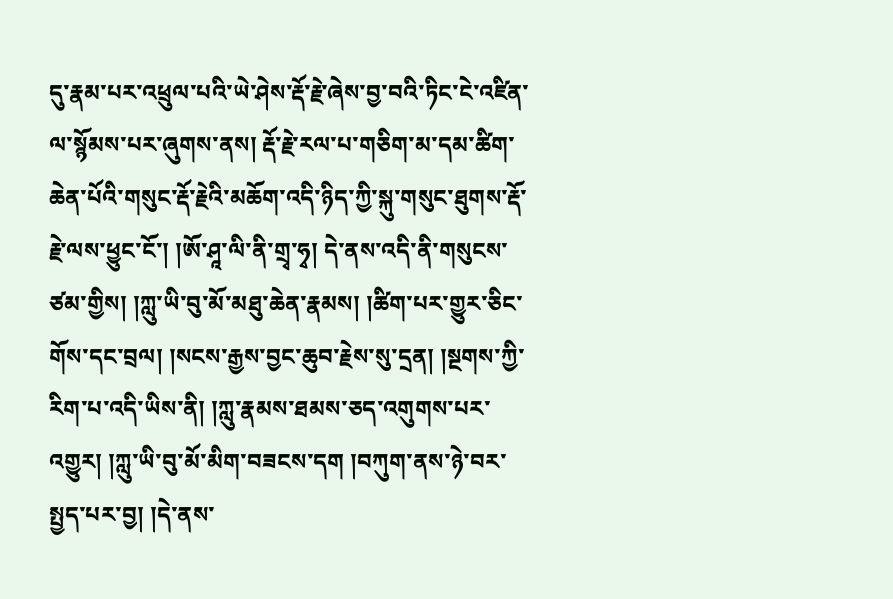དུ་རྣམ་པར་འཕྲུལ་པའི་ཡེ་ཤེས་རྡོ་རྗེ་ཞེས་བྱ་བའི་ཏིང་ངེ་འཛིན་ལ་སྙོམས་པར་ཞུགས་ནས། རྡོ་རྗེ་རལ་པ་གཅིག་མ་དམ་ཚིག་ཆེན་པོའི་གསུང་རྡོ་རྗེའི་མཆོག་འདི་ཉིད་ཀྱི་སྐུ་གསུང་ཐུགས་རྡོ་རྗེ་ལས་ཕྱུང་ངོ་། །ཨོ་ཤཱ་ལི་ནི་གྲྭ་ཧྭ། དེ་ནས་འདི་ནི་གསུངས་ཙམ་གྱིས། །ཀླུ་ཡི་བུ་མོ་མཐུ་ཆེན་རྣམས། །ཚིག་པར་གྱུར་ཅིང་གོས་དང་བྲལ། །སངས་རྒྱས་བྱང་ཆུབ་རྗེས་སུ་དྲན། །སྔགས་ཀྱི་རིག་པ་འདི་ཡིས་ནི། །ཀླུ་རྣམས་ཐམས་ཅད་འགུགས་པར་འགྱུར། །ཀླུ་ཡི་བུ་མོ་མིག་བཟངས་དག །བཀུག་ནས་ཉེ་བར་སྤྱད་པར་བྱ། །དེ་ནས་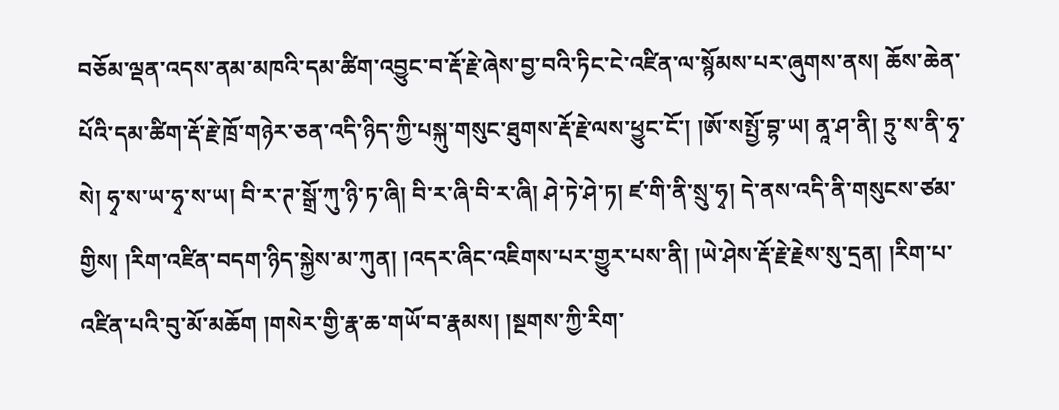བཅོམ་ལྡན་འདས་ནམ་མཁའི་དམ་ཚིག་འབྱུང་བ་རྡོ་རྗེ་ཞེས་བྱ་བའི་ཏིང་ངེ་འཛིན་ལ་སྙོམས་པར་ཞུགས་ནས། ཆོས་ཆེན་པོའི་དམ་ཚིག་རྡོ་རྗེ་ཁྲོ་གཉེར་ཅན་འདི་ཉིད་ཀྱི་པསྐུ་གསུང་ཐུགས་རྡོ་རྗེ་ལས་ཕྱུང་ངོ་། །ཨོ་སསྤྱོ་བྷ་ཡ། ནཱ་ཤ་ནི། ཏྲུ་ས་ནི་ཧྭ་སེ། ཧྭ་ས་ཡ་ཧྭ་ས་ཡ། བི་ར་ཊ་སྒྲོ་ཀུ་ཉི་ཏ་ཞི། བི་ར་ཞི་བི་ར་ཞི། ཤེ་ཏེ་ཤེ་ཏ། ཛ་གི་ནི་སྲུ་ཧྭ། དེ་ནས་འདི་ནི་གསུངས་ཙམ་གྱིས། །རིག་འཛིན་བདག་ཉིད་སྐྱེས་མ་ཀུན། །འདར་ཞིང་འཇིགས་པར་གྱུར་པས་ནི། །ཡེ་ཤེས་རྡོ་རྗེ་རྗེས་སུ་དྲན། །རིག་པ་འཛིན་པའི་བུ་མོ་མཆོག །གསེར་གྱི་རྣ་ཆ་གཡོ་བ་རྣམས། །སྔགས་ཀྱི་རིག་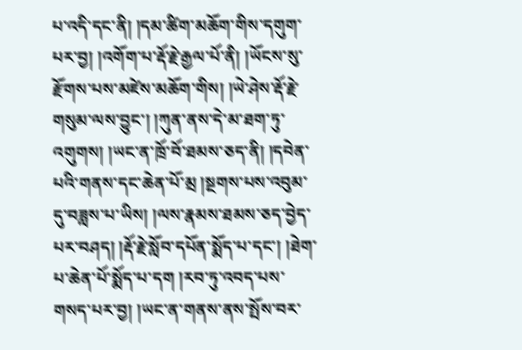པ་འདི་དང་ནི། །དམ་ཚིག་མཆོག་གིས་དགུག་པར་བྱ། །འགོག་པ་རྡོ་རྗེ་རྒྱལ་པོ་ནི། །ཡོངས་སུ་རྫོགས་པས་མཛེས་མཆོག་གིས། །ཡེ་ཤེས་རྡོ་རྗེ་གསུམ་ལས་བྱུང་། །ཀུན་ནས་དེ་མ་ཐག་ཏུ་འགུགས། །ཡང་ན་ཁྲོ་བོ་ཐམས་ཅད་ནི། །དབེན་པའི་གནས་དང་ཆེན་པོ་མྲ །སྔགས་པས་འབུམ་དུ་བཟླས་པ་ཡིས། །ལས་རྣམས་ཐམས་ཅད་བྱེད་པར་བཤད། །རྡོ་རྗེ་སློབ་དཔོན་སྨོད་པ་དང་། །ཐེག་པ་ཆེན་པོ་སྨོད་པ་དག །རབ་ཏུ་འབད་པས་གསད་པར་བྱ། །ཡང་ན་གནས་ནས་སྤོས་བར་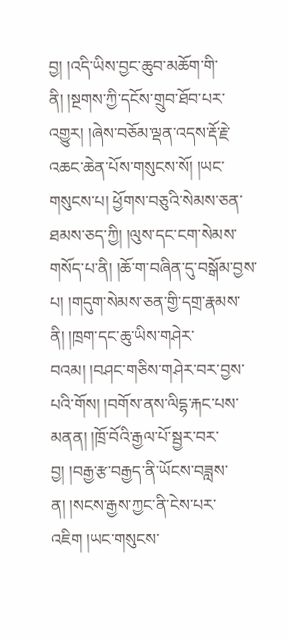བྱ། །འདི་ཡིས་བྱང་ཆུབ་མཆོག་གི་ནི། །སྔགས་ཀྱི་དངོས་གྲུབ་ཐོབ་པར་འགྱུར། །ཞེས་བཅོམ་ལྡན་འདས་རྡོ་རྗེ་འཆང་ཆེན་པོས་གསུངས་སོ། །ཡང་གསུངས་པ། ཕྱོགས་བཅུའི་སེམས་ཅན་ཐམས་ཅད་ཀྱི། །ལུས་དང་ངག་སེམས་གསོད་པ་ནི། །ཆོ་ག་བཞིན་དུ་བསྒོམ་བྱས་པ། །གདུག་སེམས་ཅན་གྱི་དགྲ་རྣམས་ནི། །ཁྲག་དང་ཆུ་ཡིས་གཤེར་བའམ། །བཤང་གཅིས་གཤེར་བར་བྱས་པའི་གོས། །བགོས་ནས་ལིདྷ་རྐང་པས་མནན། །ཁྲོ་བོའི་རྒྱལ་པོ་སྦྱར་བར་བྱ། །བརྒྱ་རྩ་བརྒྱད་ནི་ཡོངས་བཟླས་ན། །སངས་རྒྱས་ཀྱང་ནི་ངེས་པར་འཇིག །ཡང་གསུངས་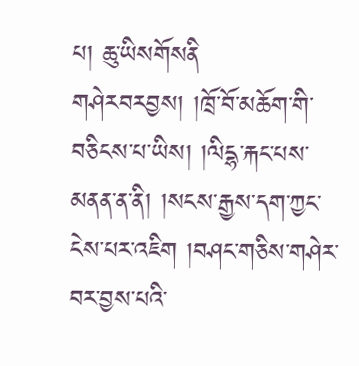པ། ཆུ་ཡིསགོསནི གཤེརབརབྱས། །ཁྲོ་བོ་མཆོག་གི་བཅིངས་པ་ཡིས། །ལིདྷ་རྐང་པས་མནན་ན་ནི། །སངས་རྒྱས་དག་ཀྱང་ངེས་པར་འཇིག །བཤང་གཅིས་གཤེར་བར་བྱས་པའི་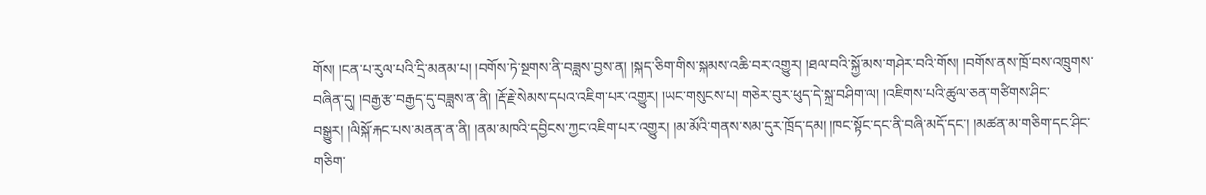གོས། །ངན་པ་རུལ་པའི་དྲི་མནམ་པ། །བགོས་ཏེ་སྔགས་ནི་བཟླས་བྱས་ན། །སྐད་ཅིག་གིས་སྐམས་འཆི་བར་འགྱུར། །ཐལ་བའི་སྐྱོ་མས་གཤེར་བའི་གོས། །བགོས་ནས་ཁྲོ་བས་འཁྲུགས་བཞིན་དུ། །བརྒྱ་རྩ་བརྒྱད་དུ་བཟླས་ན་ནི། །རྡོ་རྗེ་སེམས་དཔའ་འཇིག་པར་འགྱུར། །ཡང་གསུངས་པ། གཅེར་བུར་ཕུད་དེ་སྐྲ་བཤིག་ལ། །འཇིགས་པའི་ཚུལ་ཅན་གཙིགས་ཤིང་བསྒྱུར། །ལིསྐོ་རྐང་པས་མནན་ན་ནི། །ནམ་མཁའི་དབྱིངས་ཀྱང་འཇིག་པར་འགྱུར། །མ་མོའི་གནས་སམ་དུར་ཁྲོད་དམ། །ཁང་སྟོང་དང་ནི་བཞི་མདོ་དང་། །མཚན་མ་གཅིག་དང་ཤིང་གཅིག་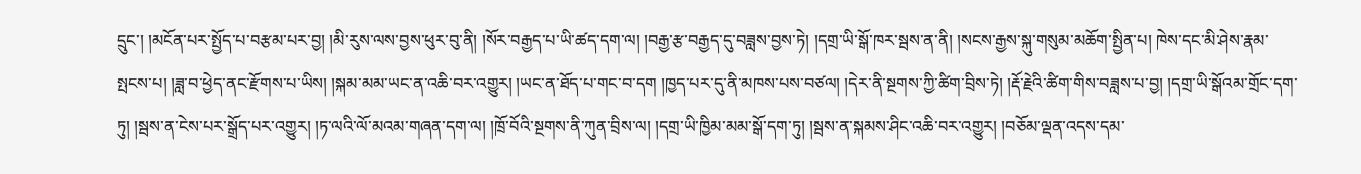དྲུང་། །མངོན་པར་སྤྱོད་པ་བརྩམ་པར་བྱ། །མི་རུས་ལས་བྱས་ཕུར་བུ་ནི། །སོར་བརྒྱད་པ་ཡི་ཚད་དག་ལ། །བརྒྱ་རྩ་བརྒྱད་དུ་བཟླས་བྱས་ཏེ། །དགྲ་ཡི་སྒོ་ཁར་སྦས་ན་ནི། །སངས་རྒྱས་སྐུ་གསུམ་མཆོག་སྤྱིན་པ། ཁེས་དང་མི་ཤེས་རྣམ་སྤངས་པ། །ཟླ་བ་ཕྱེད་ནང་རྫོགས་པ་ཡིས། །སྐམ་མམ་ཡང་ན་འཆི་བར་འགྱུར། །ཡང་ན་ཐོད་པ་གང་བ་དག །ཁྱད་པར་དུ་ནི་མཁས་པས་བཙལ། །དེར་ནི་སྔགས་ཀྱི་ཚིག་བྲིས་ཏེ། །རྡོ་རྗེའི་ཚིག་གིས་བཟླས་པ་བྱ། །དགྲ་ཡི་སྒོའམ་གྲོང་དག་ཏུ། །སྦས་ན་ངེས་པར་སྒྲོད་པར་འགྱུར། །ཏ་ལའི་ལོ་མའམ་གཞན་དག་ལ། །ཁྲོ་བོའི་སྔགས་ནི་ཀུན་བྲིས་ལ། །དགྲ་ཡི་ཁྱིམ་མམ་སྒོ་དག་ཏུ། །སྦས་ན་སྐམས་ཤིང་འཆི་བར་འགྱུར། །བཅོམ་ལྡན་འདས་དམ་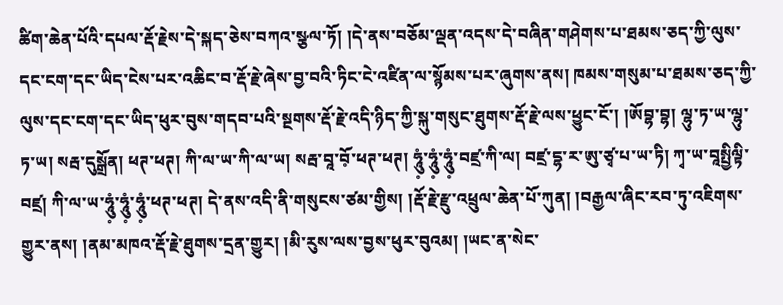ཚིག་ཆེན་པོའི་དཔལ་རྡོ་རྗེས་དེ་སྐད་ཅེས་བཀའ་སྩལ་ཏོ། །དེ་ནས་བཅོམ་ལྡན་འདས་དེ་བཞིན་གཤེགས་པ་ཐམས་ཅད་ཀྱི་ལུས་དང་ངག་དང་ཡིད་ངེས་པར་འཆིང་བ་རྡོ་རྗེ་ཞེས་བྱ་བའི་ཏིང་ངེ་འཛིན་ལ་སྙོམས་པར་ཞུགས་ནས། ཁམས་གསུམ་པ་ཐམས་ཅད་ཀྱི་ལུས་དང་ངག་དང་ཡིད་ཕུར་བུས་གདབ་པའི་སྔགས་རྡོ་རྗེ་འདི་ཉིད་ཀྱི་སྐུ་གསུང་ཐུགས་རྡོ་རྗེ་ལས་ཕྱུང་ངོ་། །ཨོབྷ་བྷ། ལྷུ་ཏ་ཡ་ལྷུ་ཏ་ཡ། སརྦ་དུསྒྲོན། ཕཊ་ཕཊ། ཀི་ལ་ཡ་ཀི་ལ་ཡ། སརྦ་བཱ་བོ༷་ཕཊ་ཕཊ། ཧཱུཾ༷་ཧཱུཾ༷་ཧཱུཾ༷་བཛྲ་ཀི་ལ། བཛྲ་དྷ་ར་ཨུ་ཙྭ་པ་ཡ་ཏི། ཀྭ་ཡ་བཱསྤྱིལྟི་བཛྲ། ཀི་ལ་ཡ་ཧཱུཾ༷་ཧཱུཾ༷་ཧཱུཾ༷་ཕཊ་ཕཊ། དེ་ནས་འདི་ནི་གསུངས་ཙམ་གྱིས། །རྡོ་རྗེ་རྫུ་འཕྲུལ་ཆེན་པོ་ཀུན། །བརྒྱལ་ཞིང་རབ་ཏུ་འཇིགས་གྱུར་ནས། །ནམ་མཁའ་རྡོ་རྗེ་ཐུགས་དྲན་གྱུར། །མི་རུས་ལས་བྱས་ཕུར་བུའམ། །ཡང་ན་སེང་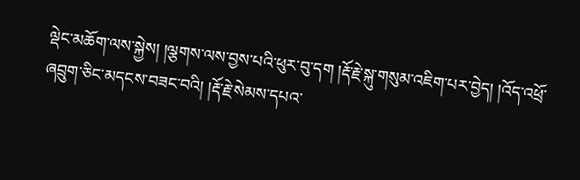ལྡེང་མཆོག་ལས་སྐྱེས། །ལྕགས་ལས་བྱས་པའི་ཕུར་བུ་དག །རྡོ་རྗེ་སྐུ་གསུམ་འཇིག་པར་བྱེད། །འོད་འཕྲོ་ཞབྲུག་ཅིང་མདངས་བཟང་བའི། །རྡོ་རྗེ་སེམས་དཔའ་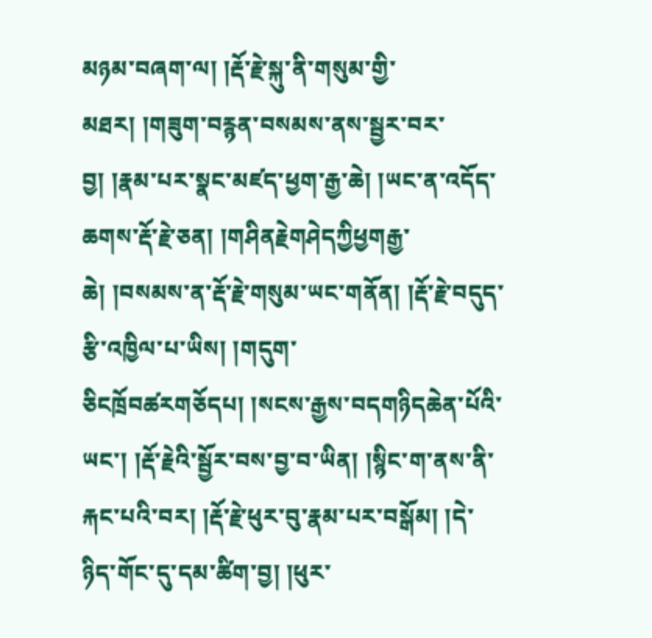མཉམ་བཞག་ལ། །རྡོ་རྗེ་སྐུ་ནི་གསུམ་གྱི་མཐར། །གཟུག་བརྙན་བསམས་ནས་སྦྱར་བར་བྱ། །རྣམ་པར་སྣང་མཛད་ཕྱག་རྒྱ་ཆེ། །ཡང་ན་འདོད་ཆགས་རྡོ་རྗེ་ཅན། །གཤིནརྗེགཤེདཀྱིཕྱགརྒྱ་ཆེ། །བསམས་ན་རྡོ་རྗེ་གསུམ་ཡང་གནོན། །རྡོ་རྗེ་བདུད་རྩི་འཁྱིལ་པ་ཡིས། །གདུག་ཅིངཁྲོབཚརགཅོདཔ། །སངས་རྒྱས་བདགཉིདཆེན་པོའི་ཡང་། །རྡོ་རྗེའི་སྦྱོར་བས་བྱ་བ་ཡིན། །སྙིང་ག་ནས་ནི་རྐང་པའི་བར། །རྡོ་རྗེ་ཕུར་བུ་རྣམ་པར་བསྒོམ། །དེ་ཉིད་གོང་དུ་དམ་ཚིག་བྱ། །ཕུར་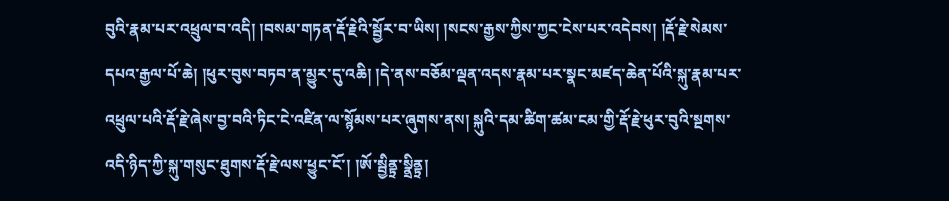བུའི་རྣམ་པར་འཕྲུལ་བ་འདི། །བསམ་གཏན་རྡོ་རྗེའི་སྦྱོར་བ་ཡིས། །སངས་རྒྱས་ཀྱིས་ཀྱང་ངེས་པར་འདེབས། །རྡོ་རྗེ་སེམས་དཔའ་རྒྱལ་པོ་ཆེ། །ཕུར་བུས་བཏབ་ན་མྱུར་དུ་འཆི། །དེ་ནས་བཅོམ་ལྡན་འདས་རྣམ་པར་སྣང་མཛད་ཆེན་པོའི་སྐུ་རྣམ་པར་འཕྲུལ་པའི་རྡོ་རྗེ་ཞེས་བྱ་བའི་ཏིང་ངེ་འཛིན་ལ་སྙོམས་པར་ཞུགས་ནས། སྐུའི་དམ་ཚིག་ཚམ་ངམ་གྱི་རྡོ་རྗེ་ཕུར་བུའི་སྔགས་འདི་ཉིད་ཀྱི་སྐུ་གསུང་ཐུགས་རྡོ་རྗེ་ལས་ཕྱུང་ངོ་། །ཨོ་སྦྱིནྟྲ་སྣྲིནྟྲ།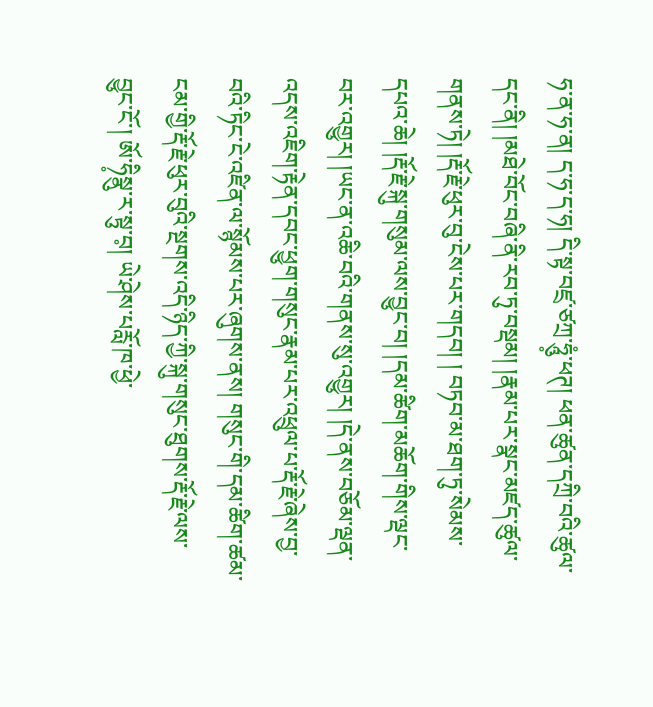ཧ་ན་ཧ་ན། ད་ཧ་ད་ཧ། དི་སྟ་བཛྲ་ཙཀྲ་ཧཱུཾ༷་ཕཊ། ཕན་ཚུན་དཀྲི་བའི་ཚུལ་དང་ནི། །མཐེ་བོང་བཞི་ནི་རབ་ཏུ་བསྡམ། །རྣམ་པར་སྣང་མཛད་ཚུལ་གནས་ཏེ། །རྡོ་རྗེ་ཕུར་བུ་ངེས་པར་གདབ། ། བཏབ་མ་ཐག་ཏུ་སེམས་དཔའ་ཆེ། །རྡོ་རྗེ་སྐུ་གསུམ་ལས་བྱུང་བ། །དམ་ཚིག་མཆོག་གིས་ལྡང་བར་འགྱུར། །ཡང་ན་འཆི་བའི་གནས་སུ་འགྱུར། །དེ་ནས་བཅོམ་ལྡན་འདས་འཇིག་རྟེན་དབང་ཕྱུག་གསུང་རྣམ་པར་འཕྲུལ་པ་རྡོ་རྗེ་ཞེས་བྱ་བའི་ཏིང་ངེ་འཛིན་ལ་སྙོམས་པར་ཞུགས་ནས། གསུང་གི་དམ་ཚིག་ཚམ་ངམ་གྱི་རྡོ་རྗེ་ཕུར་བུའི་སྔགས་འདི་ཉིད་ཀྱི་སྐུ་གསུང་ཐུགས་རྡོ་རྗེ་ལས་བྱུང་ངོ་། ཨོ་ཧི༷སྣུ་ར་སྟུ་བ༷། ཡེ་ཤེས་པརློ་ཁ་ཕྱེ་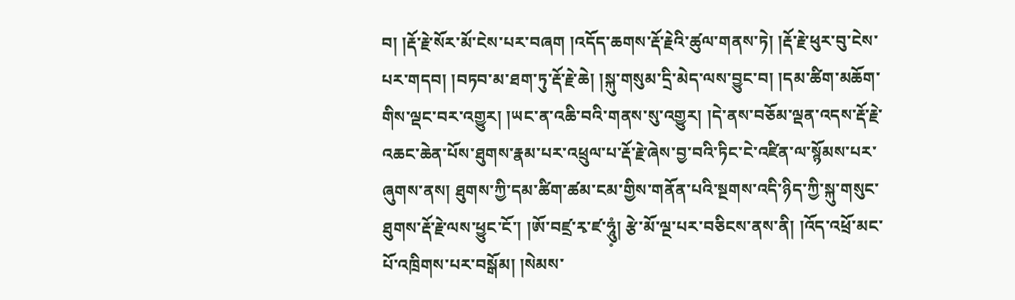བ། །རྡོ་རྗེ་སོར་མོ་ངེས་པར་བཞག །འདོད་ཆགས་རྡོ་རྗེའི་ཚུལ་གནས་ཏེ། །རྡོ་རྗེ་ཕུར་བུ་ངེས་པར་གདབ། །བཏབ་མ་ཐག་ཏུ་རྡོ་རྗེ་ཆེ། །སྐུ་གསུམ་དྲི་མེད་ལས་བྱུང་བ། །དམ་ཚིག་མཆོག་གིས་ལྡང་བར་འགྱུར། །ཡང་ན་འཆི་བའི་གནས་སུ་འགྱུར། །དེ་ནས་བཅོམ་ལྡན་འདས་རྡོ་རྗེ་འཆང་ཆེན་པོས་ཐུགས་རྣམ་པར་འཕྲུལ་པ་རྡོ་རྗེ་ཞེས་བྱ་བའི་ཏིང་ངེ་འཛིན་ལ་སྙོམས་པར་ཞུགས་ནས། ཐུགས་ཀྱི་དམ་ཚིག་ཚམ་ངམ་གྱིས་གནོན་པའི་སྔགས་འདི་ཉིད་ཀྱི་སྐུ་གསུང་ཐུགས་རྡོ་རྗེ་ལས་ཕྱུང་ངོ་། །ཨོ་བཛྲ་རྭ་ཛ་ཧཱུཾ༷། རྩེ་མོ་ལྔ་པར་བཅིངས་ནས་ནི། །འོད་འཕྲོ་མང་པོ་འཁྲིགས་པར་བསྒོམ། །སེམས་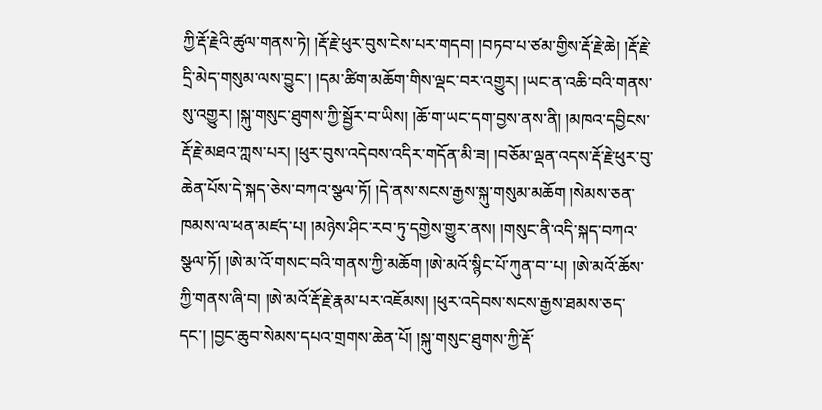ཀྱི་རྡོ་རྗེའི་ཚུལ་གནས་ཏེ། །རྡོ་རྗེ་ཕུར་བུས་ངེས་པར་གདབ། །བཏབ་པ་ཙམ་གྱིས་རྡོ་རྗེ་ཆེ། །རྡོ་རྗེ་དྲི་མེད་གསུམ་ལས་བྱུང་། །དམ་ཚིག་མཆོག་གིས་ལྡང་བར་འགྱུར། །ཡང་ན་འཆི་བའི་གནས་སུ་འགྱུར། །སྐུ་གསུང་ཐུགས་ཀྱི་སྦྱོར་བ་ཡིས། །ཆོ་ག་ཡང་དག་བྱས་ནས་ནི། །མཁའ་དབྱིངས་རྡོ་རྗེ་མཐའ་ཀླས་པར། །ཕུར་བུས་འདེབས་འདིར་གདོན་མི་ཟ། །བཅོམ་ལྡན་འདས་རྡོ་རྗེ་ཕུར་བུ་ཆེན་པོས་དེ་སྐད་ཅེས་བཀའ་སྩལ་ཏོ། །དེ་ནས་སངས་རྒྱས་སྐུ་གསུམ་མཆོག །སེམས་ཅན་ཁམས་ལ་ཕན་མཛད་པ། །མཉེས་ཤིང་རབ་ཏུ་དགྱེས་གྱུར་ནས། །གསུང་ནི་འདི་སྐད་བཀའ་སྩལ་ཏོ། །ཨེ་མ་འོ་གསང་བའི་གནས་ཀྱི་མཆོག །ཨེ་མའོ་སྙིང་པོ་ཀུན་བ་་པ། །ཨེ་མའོ་ཆོས་ཀྱི་གནས་ཞི་བ། །ཨེ་མའོ་རྡོ་རྗེ་རྣམ་པར་འཇོམས། །ཕུར་འདེབས་སངས་རྒྱས་ཐམས་ཅད་དང་། །བྱང་ཆུབ་སེམས་དཔའ་གྲགས་ཆེན་པོ། །སྐུ་གསུང་ཐུགས་ཀྱི་རྡོ་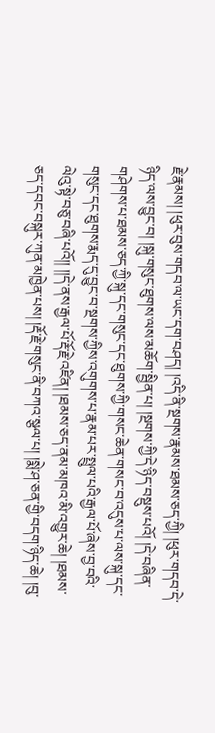རྗེ་རྣམས། །ཕུར་བུས་གདབ་ལ་ཡང་དག་བཤད། །འདི་ནི་སྔགས་རྣམས་ཐམས་ཅད་ཀྱི། །ཕུར་གདབ་དེ་ཉིད་ལས་བྱུང་བ། །སྐུ་གསུང་ཐུགས་ལས་མཆོག་སྦྱིན་པ། །སྔགས་ཀྱི་དེ་ཉིད་བསྡུས་པའོ། །དེ་བཞིན་གཤེགས་པ་ཐམས་ཅད་ཀྱི་སྐུ་དང་གསུང་དང་ཐུགས་ཀྱི་གསང་ཆེན་གསང་བ་འདུས་པ་ལས་སྐུ་དང་གསུང་དང་ཐུགས་རྨད་དུ་བྱུང་བ་སྔགས་ཀྱིས་འགུགས་པ་རྣམ་པར་སྤྲུལ་པའི་རྒྱལ་པོ་ཞེས་བྱ་བའི་ལེའུ་སྟེ་བཅུ་བཞི་པའོ།། །།དེ་ནས་རྒྱལ་པོ་རྡོ་རྗེ་འཛིན། །ཐམས་ཅད་ནམ་མཁའ་མི་འགྱུར་ཆེ། །ཐམས་ཅད་དབང་བསྐུར་ཀུན་མཁྱེན་པས། །རྡོ་རྗེ་གསུང་ནི་བཀའ་སྩལ་པ། །སྨེ་ཤ་ཅན་གྱི་བདག་ཉིད་ཆེ། །བུ་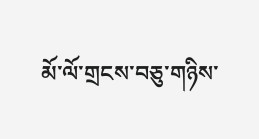མོ་ལོ་གྲངས་བཅུ་གཉིས་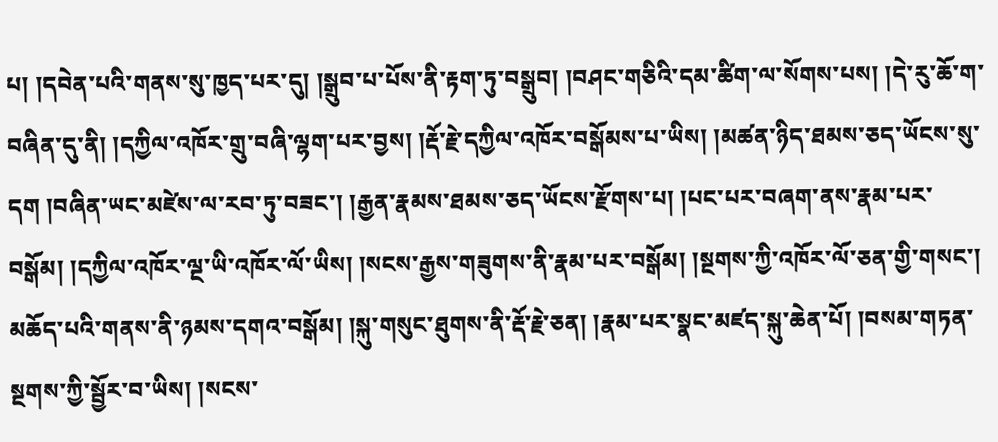པ། །དབེན་པའི་གནས་སུ་ཁྱད་པར་དུ། །སྒྲུབ་པ་པོས་ནི་རྟག་ཏུ་བསྒྲུབ། །བཤང་གཅིའི་དམ་ཚིག་ལ་སོགས་པས། །དེ་རུ་ཆོ་ག་བཞིན་དུ་ནི། །དཀྱིལ་འཁོར་གྲུ་བཞི་ལྷག་པར་བྱས། །རྡོ་རྗེ་དཀྱིལ་འཁོར་བསྒོམས་པ་ཡིས། །མཚན་ཉིད་ཐམས་ཅད་ཡོངས་སུ་དག །བཞིན་ཡང་མཛེས་ལ་རབ་ཏུ་བཟང་། །རྒྱན་རྣམས་ཐམས་ཅད་ཡོངས་རྫོགས་པ། །པང་པར་བཞག་ནས་རྣམ་པར་བསྒོམ། །དཀྱིལ་འཁོར་ལྔ་ཡི་འཁོར་ལོ་ཡིས། །སངས་རྒྱས་གཟུགས་ནི་རྣམ་པར་བསྒོམ། །སྔགས་ཀྱི་འཁོར་ལོ་ཅན་གྱི་གསང་། མཆོད་པའི་གནས་ནི་ཉམས་དགའ་བསྒོམ། །སྐུ་གསུང་ཐུགས་ནི་རྡོ་རྗེ་ཅན། །རྣམ་པར་སྣང་མཛད་སྐུ་ཆེན་པོ། །བསམ་གཏན་སྔགས་ཀྱི་སྦྱོར་བ་ཡིས། །སངས་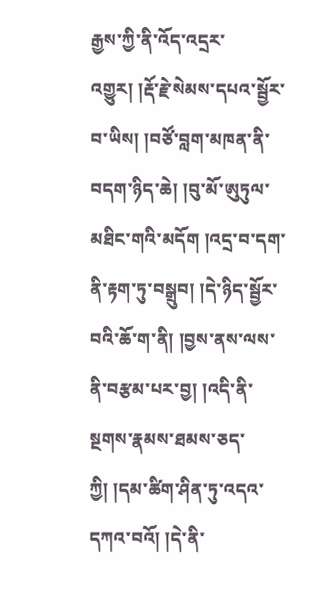རྒྱས་ཀྱི་ནི་འོད་འདྲར་འགྱུར། །རྡོ་རྗེ་སེམས་དཔའ་སྦྱོར་བ་ཡིས། །བཙོ་བླག་མཁན་ནི་བདག་ཉིད་ཆེ། །བུ་མོ་ཨུཏུལ་མཐིང་གའི་མདོག །འདྲ་བ་དག་ནི་རྟག་ཏུ་བསྒྲུབ། །དེ་ཉིད་སྦྱོར་བའི་ཆོ་ག་ནི། །བྱས་ནས་ལས་ནི་བརྩམ་པར་བྱ། །འདི་ནི་སྔགས་རྣམས་ཐམས་ཅད་ཀྱི། །དམ་ཚིག་ཤིན་ཏུ་འདའ་དཀའ་བའོ། །དེ་ནི་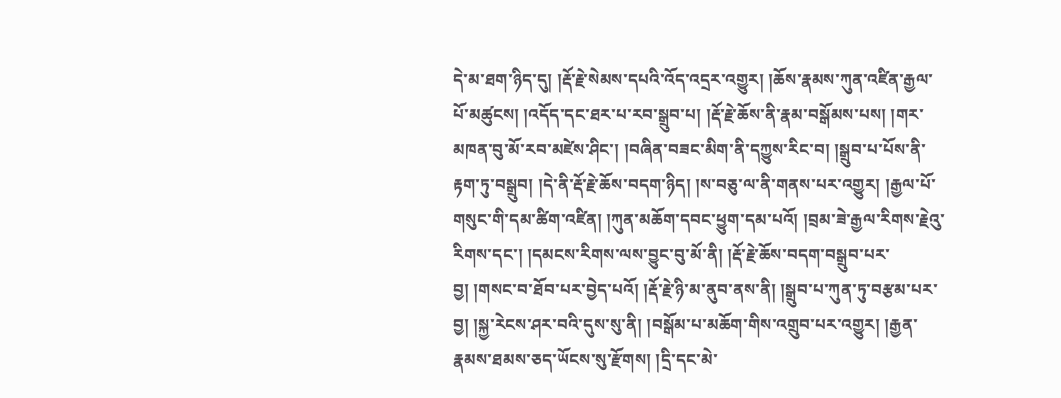དེ་མ་ཐག་ཉིད་དུ། །རྡོ་རྗེ་སེམས་དཔའི་འོད་འདྲར་འགྱུར། །ཆོས་རྣམས་ཀུན་འཛིན་རྒྱལ་པོ་མཚུངས། །འདོད་དང་ཐར་པ་རབ་སྒྲུབ་པ། །རྡོ་རྗེ་ཆོས་ནི་རྣམ་བསྒོམས་པས། །གར་མཁན་བུ་མོ་རབ་མཛེས་ཤིང་། །བཞིན་བཟང་མིག་ནི་དཀྱུས་རིང་བ། །སྒྲུབ་པ་པོས་ནི་རྟག་ཏུ་བསྒྲུབ། །དེ་ནི་རྡོ་རྗེ་ཆོས་བདག་ཉིད། །ས་བཅུ་ལ་ནི་གནས་པར་འགྱུར། །རྒྱལ་པོ་གསུང་གི་དམ་ཚིག་འཛིན། །ཀུན་མཆོག་དབང་ཕྱུག་དམ་པའོ། །བྲམ་ཟེ་རྒྱལ་རིགས་རྗེའུ་རིགས་དང་། །དམངས་རིགས་ལས་བྱུང་བུ་མོ་ནི། །རྡོ་རྗེ་ཆོས་བདག་བསྒྲུབ་པར་བྱ། །གསང་བ་ཐོབ་པར་བྱེད་པའོ། །རྡོ་རྗེ་ཉི་མ་ནུབ་ནས་ནི། །སྒྲུབ་པ་ཀུན་ཏུ་བརྩམ་པར་བྱ། །སྐྱ་རེངས་ཤར་བའི་དུས་སུ་ནི། །བསྒོམ་པ་མཆོག་གིས་འགྲུབ་པར་འགྱུར། །རྒྱན་རྣམས་ཐམས་ཅད་ཡོངས་སུ་རྫོགས། །དྲི་དང་མེ་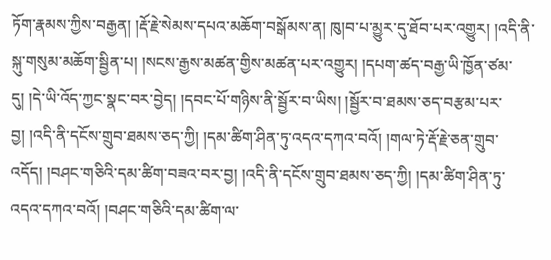ཏོག་རྣམས་ཀྱིས་བརྒྱན། །རྡོ་རྗེ་སེམས་དཔའ་མཆོག་བསྒོམས་ན། ཁུ།བ་པ་མྱུར་དུ་ཐོབ་པར་འགྱུར། །འདི་ནི་སྐུ་གསུམ་མཆོག་སྦྱིན་པ། །སངས་རྒྱས་མཚན་གྱིས་མཚན་པར་འགྱུར། །དཔག་ཚད་བརྒྱ་ཡི་ཁྱོན་ཙམ་དུ། །དེ་ཡི་འོད་ཀྱང་སྣང་བར་བྱེད། །དབང་པོ་གཉིས་ནི་སྦྱོར་བ་ཡིས། །སྦྱོར་བ་ཐམས་ཅད་བརྩམ་པར་བྱ། །འདི་ནི་དངོས་གྲུབ་ཐམས་ཅད་ཀྱི། །དམ་ཚིག་ཤིན་ཏུ་འདའ་དཀའ་བའོ། །གལ་ཏེ་རྡོ་རྗེ་ཅན་གྲུབ་འདོད། །བཤང་གཅིའི་དམ་ཚིག་བཟའ་བར་བྱ། །འདི་ནི་དངོས་གྲུབ་ཐམས་ཅད་ཀྱི། །དམ་ཚིག་ཤིན་ཏུ་འདའ་དཀའ་བའོ། །བཤང་གཅིའི་དམ་ཚིག་ལ་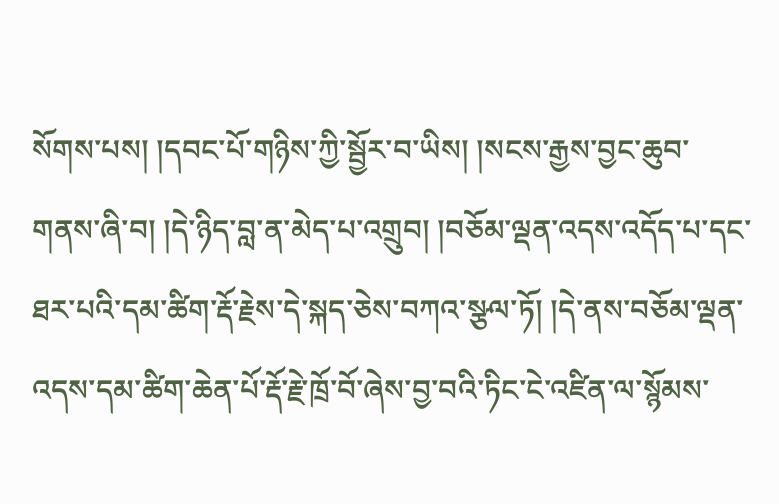སོགས་པས། །དབང་པོ་གཉིས་ཀྱི་སྦྱོར་བ་ཡིས། །སངས་རྒྱས་བྱང་ཆུབ་གནས་ཞི་བ། །དེ་ཉིད་བླ་ན་མེད་པ་འགྲུབ། །བཅོམ་ལྡན་འདས་འདོད་པ་དང་ཐར་པའི་དམ་ཚིག་རྡོ་རྗེས་དེ་སྐད་ཅེས་བཀའ་སྩལ་ཏོ། །དེ་ནས་བཅོམ་ལྡན་འདས་དམ་ཚིག་ཆེན་པོ་རྡོ་རྗེ་ཁྲོ་བོ་ཞེས་བྱ་བའི་ཏིང་ངེ་འཛིན་ལ་སྙོམས་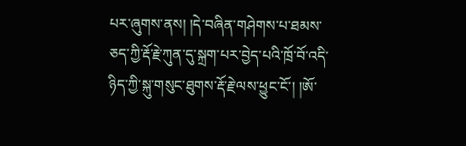པར་ཞུགས་ནས། །དེ་བཞིན་གཤེགས་པ་ཐམས་ཅད་ཀྱི་རྡོ་རྗེ་ཀུན་དུ་སྐྲག་པར་བྱེད་པའི་ཁྲོ་བོ་འདི་ཉིད་ཀྱི་སྐུ་གསུང་ཐུགས་རྡོ་རྗེ་ལས་ཕྱུང་ངོ་། །ཨོ་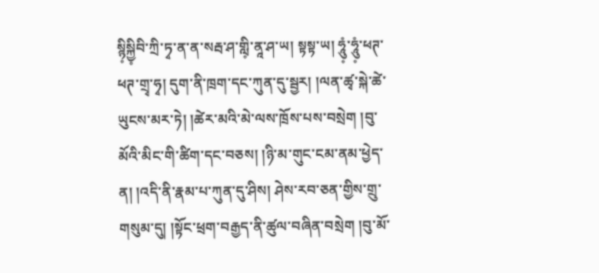སྙི༷སྐྱི༷བི་ཀྲི་ཏྭ་ན་ན་སརྦ་ཤ་གླི༷་ནཱ་ཤ་ཡ། སྟསྟ་ཡ། ཧཱུཾ༷་ཧཱུཾ༷་ཕཊ་ཕཊ་གྲྭ་ཧྭ། དུག་ནི་ཁྲག་དང་ཀུན་དུ་སྦྱར། །ལན་ཚྭ་སྐེ་ཚེ་ཡུངས་མར་ཏེ། །ཚེར་མའི་མེ་ལས་ཁྲོས་པས་བསྲེག །བུ་མོའི་མིང་གི་ཚིག་དང་བཅས། །ཉི་མ་གུང་ངམ་ནམ་ཕྱེད་ན། །འདི་ནི་རྣམ་པ་ཀུན་དུ་ཤིས། ཤེས་རབ་ཅན་གྱིས་གྲུ་གསུམ་དུ། །སྟོང་ཕྲག་བརྒྱད་ནི་ཚུལ་བཞིན་བསྲེག །བུ་མོ་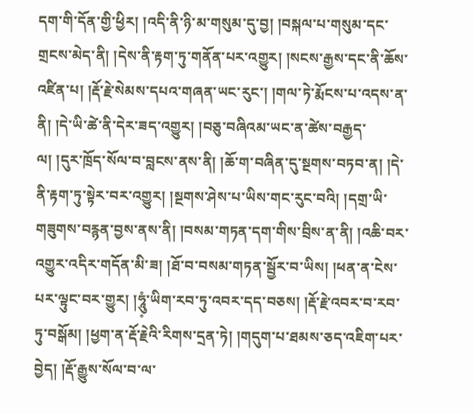དག་གི་དོན་གྱི་ཕྱིར། །འདི་ནི་ཉི་མ་གསུམ་དུ་བྱ། །བསྐལ་པ་གསུམ་དང་གྲངས་མེད་ནི། །དེས་ནི་རྟག་ཏུ་གནོན་པར་འགྱུར། །སངས་རྒྱས་དང་ནི་ཆོས་འཛིན་པ། །རྡོ་རྗེ་སེམས་དཔའ་གཞན་ཡང་རུང་། །གལ་ཏེ་རྨོངས་པ་འདས་ན་ནི། །དེ་ཡི་ཚེ་ནི་དེར་ཟད་འགྱུར། །བཅུ་བཞིའམ་ཡང་ན་ཚེས་བརྒྱད་ལ། །དུར་ཁྲོད་སོལ་བ་བླངས་ནས་ནི། །ཆོ་ག་བཞིན་དུ་སྔགས་བཏབ་ན། །དེ་ནི་རྟག་ཏུ་སྟེར་བར་འགྱུར། །སྔགས་ཤེས་པ་ཡིས་གང་རུང་བའི། །དགྲ་ཡི་གཟུགས་བརྙན་བྱས་ནས་ནི། །བསམ་གཏན་དག་གིས་བྲིས་ན་ནི། །འཆི་བར་འགྱུར་འདིར་གདོན་མི་ཟ། །ཐོ་བ་བསམ་གཏན་སྦྱོར་བ་ཡིས། །ཕན་ན་ངེས་པར་ལྟུང་བར་གྱུར། །ཧཱུཾ༷་ཡིག་རབ་ཏུ་འབར་དད་བཅས། །རྡོ་རྗེ་འབར་བ་རབ་ཏུ་བསྒོམ། །ཕྱག་ན་རྡོ་རྗེའི་རིགས་དྲན་ཏེ། །གདུག་པ་ཐམས་ཅད་འཇིག་པར་བྱེད། །རྡོ་རྒྱུས་སོལ་བ་ལ་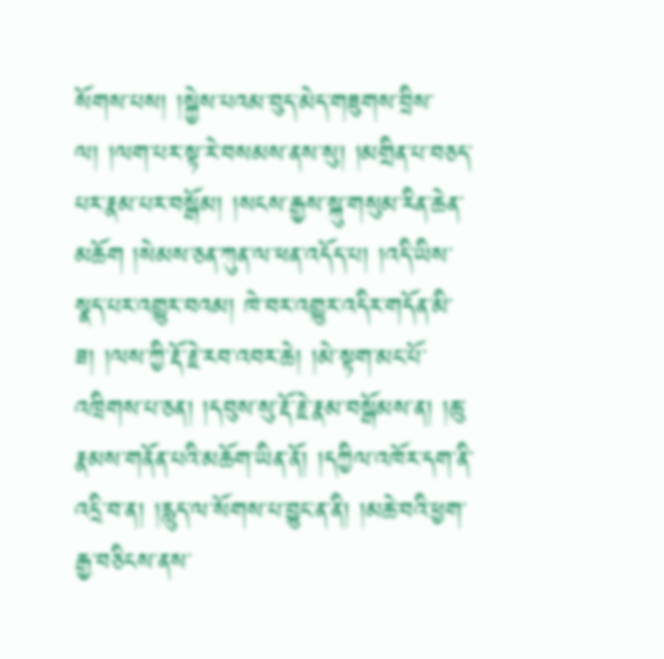སོགས་པས། །སྐྱེས་པའམ་བུད་མེད་གཟུགས་བྲིས་ལ། །ལག་པར་སྟ་རེ་བསམས་ནས་སུ། །མགྲིན་པ་བཅད་པར་རྣམ་པར་བསྒོམ། །སངས་རྒྱས་སྐུ་གསུམ་རིན་ཆེན་མཆོག །སེམས་ཅན་ཀུན་ལ་ཕན་འདོད་པ། །འདི་ཡིས་སྣད་པར་འགྱུར་བའམ། ཁེ་བར་འགྱུར་འདིར་གདོན་མི་ཟ། །ལས་ཀྱི་རྡོ་རྗེ་རབ་འབར་ཆེ། །མེ་སྟག་མང་པོ་འཁྲིགས་པ་ཅན། །དབུས་སུ་རྡོ་རྗེ་རྣམ་བསྒོམས་ན། །ཆུ་རྣམས་གནོན་པའི་མཆོག་ཡིན་ནོ། །དཀྱིལ་འཁོར་དག་ནི་འདྲི་བ་ན། །རླུད་ལ་སོགས་པ་བྱུང་ན་ནི། །མཆེ་བའི་ཕྱག་རྒྱ་བཅིངས་ནས་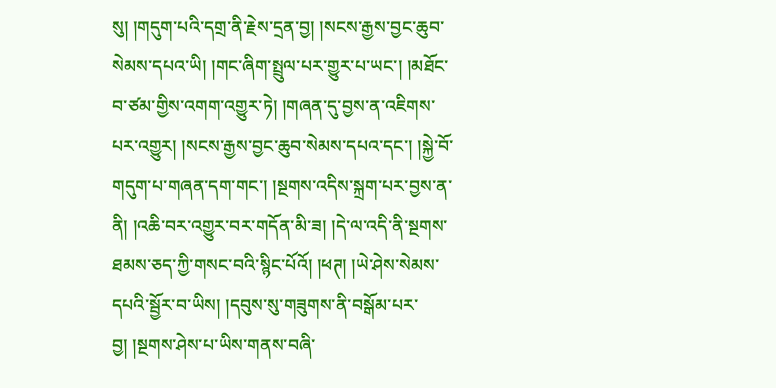སུ། །གདུག་པའི་དགྲ་ནི་རྗེས་དྲན་བྱ། །སངས་རྒྱས་བྱང་ཆུབ་སེམས་དཔའ་ཡི། །གང་ཞིག་སྤྲུལ་པར་གྱུར་པ་ཡང་། །མཐོང་བ་ཙམ་གྱིས་འགག་འགྱུར་ཏེ། །གཞན་དུ་བྱས་ན་འཇིགས་པར་འགྱུར། །སངས་རྒྱས་བྱང་ཆུབ་སེམས་དཔའ་དང་། །སྐྱེ་བོ་གདུག་པ་གཞན་དག་གང་། །སྔགས་འདིས་སྐྲག་པར་བྱས་ན་ནི། །འཆི་བར་འགྱུར་བར་གདོན་མི་ཟ། །དེ་ལ་འདི་ནི་སྔགས་ཐམས་ཅད་ཀྱི་གསང་བའི་སྙིང་པོའོ། །ཕཊ། །ཡེ་ཤེས་སེམས་དཔའི་སྦྱོར་བ་ཡིས། །དབུས་སུ་གཟུགས་ནི་བསྒོམ་པར་བྱ། །སྔགས་ཤེས་པ་ཡིས་གནས་བཞི་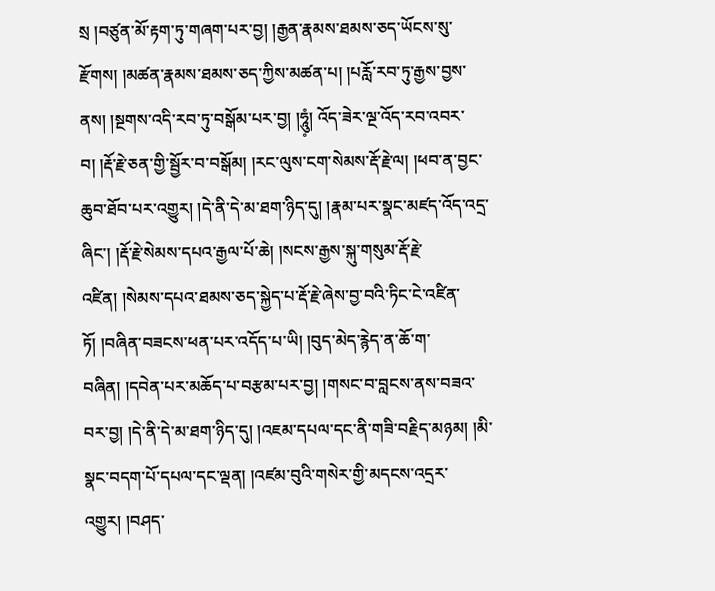སྲ །བཙུན་མོ་རྟག་ཏུ་གཞག་པར་བྱ། །རྒྱན་རྣམས་ཐམས་ཅད་ཡོངས་སུ་རྫོགས། །མཚན་རྣམས་ཐམས་ཅད་ཀྱིས་མཚན་པ། །པརློ་རབ་ཏུ་རྒྱས་བྱས་ནས། །སྔགས་འདི་རབ་ཏུ་བསྒོམ་པར་བྱ། །ཧཱུཾ༷། འོད་ཟེར་ལྔ་འོད་རབ་འབར་བ། །རྡོ་རྗེ་ཅན་གྱི་སྦྱོར་བ་བསྒོམ། །རང་ལུས་ངག་སེམས་རྡོ་རྗེ་ལ། །ཕབ་ན་བྱང་ཆུབ་ཐོབ་པར་འགྱུར། །དེ་ནི་དེ་མ་ཐག་ཉིད་དུ། །རྣམ་པར་སྣང་མཛད་འོད་འདྲ་ཞིང་། །རྡོ་རྗེ་སེམས་དཔའ་རྒྱལ་པོ་ཆེ། །སངས་རྒྱས་སྐུ་གསུམ་རྡོ་རྗེ་འཛིན། །སེམས་དཔའ་ཐམས་ཅད་སྐྱེད་པ་རྡོ་རྗེ་ཞེས་བྱ་བའི་ཏིང་ངེ་འཛིན་ཏོ། །བཞིན་བཟངས་ཕན་པར་འདོད་པ་ཡི། །བུད་མེད་རྙེད་ན་ཆོ་ག་བཞིན། །དབེན་པར་མཆོད་པ་བརྩམ་པར་བྱ། །གསང་བ་བླངས་ནས་བཟའ་བར་བྱ། །དེ་ནི་དེ་མ་ཐག་ཉིད་དུ། །འཇམ་དཔལ་དང་ནི་གཟི་བརྗིད་མཉམ། །མི་སྣང་བདག་པོ་དཔལ་དང་ལྡན། །འཛམ་བུའི་གསེར་གྱི་མདངས་འདྲར་འགྱུར། །བཤད་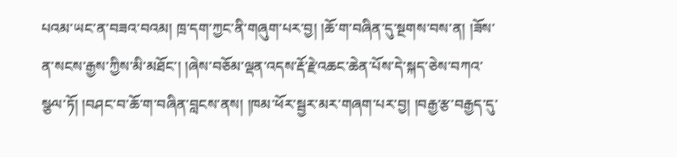པའམ་ཡང་ན་བཟའ་བའམ། ཁྲ་དག་ཀྱང་ནི་གཞུག་པར་བྱ། །ཆོ་ག་བཞིན་དུ་སྔགས་བས་ན། །ཟོས་ན་སངས་རྒྱས་ཀྱིས་མི་མཐོང་། །ཞེས་བཅོམ་ལྡན་འདས་རྡོ་རྗེ་འཆང་ཆེན་པོས་དེ་སྐད་ཅེས་བཀའ་སྩལ་ཏོ། །བཤང་བ་ཆོ་ག་བཞིན་བླངས་ནས། །ཁམ་ཕོར་སྦྱར་མར་གཞག་པར་བྱ། །བརྒྱ་རྩ་བརྒྱད་དུ་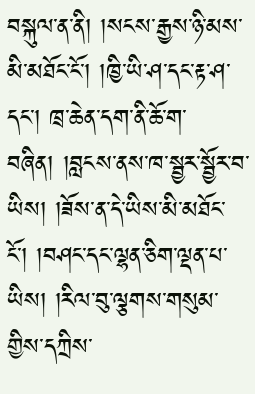བསྐུལ་ན་ནི། །སངས་རྒྱས་ཉི་མས་མི་མཐོང་ངོ་། །ཁྱི་ཡི་ཤ་དང་རྟ་ཤ་དང་། ཁྲ་ཆེན་དག་ནི་ཆོ་ག་བཞིན། །བླངས་ནས་ཁ་སྦྱར་སྦྱོར་བ་ཡིས། །ཟོས་ན་དེ་ཡིས་མི་མཐོང་ངོ་། །བཤང་དང་ལྷན་ཅིག་ལྡན་པ་ཡིས། །རིལ་བུ་ལྕགས་གསུམ་གྱིས་དཀྲིས་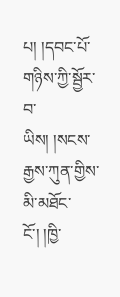པ། །དབང་པོ་གཉིས་ཀྱི་སྦྱོར་བ་ཡིས། །སངས་རྒྱས་ཀུན་གྱིས་མི་མཐོང་ངོ་། །ཁྱི་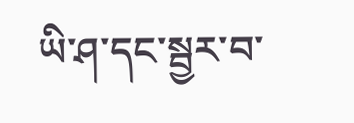ཡི་ཤ་དང་སྦྱར་བ་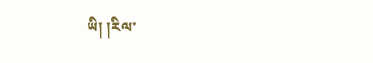ཡི། །རིལ་